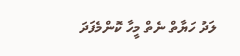ލަދު ހަޔާތް ނެތް މީހާ ކޮންމެފަދަ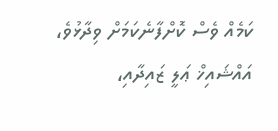ކަމެއް ވެސް ކޮށްފާނެކަމަށް ވިދާޅުވެ، އައްޝައިޚް ޢަލީ ޒައިދާއި،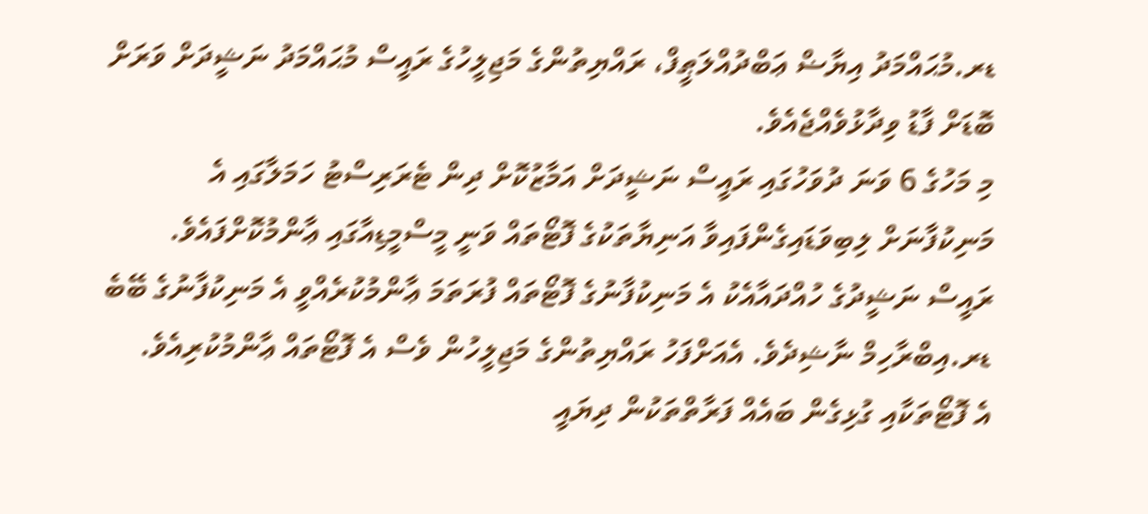ޑރ.މުޙައްމަދު އިޔާޟް ޢަބްދުއްލަޠީފް، ރައްޔިތުންގެ މަޖިލީހުގެ ރައީސް މުޙައްމަދު ނަޝީދަށް ވަރަށް ބޮޑަށް ފާޑު ވިދާޅުވެއްޖެއެވެ.
މި މަހުގެ 6 ވަނަ ދުވަހުގައި ރައީސް ނަޝީދަށް އަމާޒުކޮށް ދިން ޓެރަރިސްޓު ހަމަލާގައި އެ މަނިކުފާނަށް ލިބިވަޑައިގެންފައިވާ އަނިޔާތަކުގެ ފޮޓޯތައް ވަނީ މީސްމީޑިއާގައި ޢާންމުކޮށްފައެވެ.
ރައީސް ނަޝީދުގެ ހުއްދައާއެކު އެ މަނިކުފާނުގެ ފޮޓޯތައް ފުރަތަމަ ޢާންމުކުރެއްވީ އެ މަނިކުފާނުގެ ބޭބެ ޑރ.އިބްރާހިމް ނާޝިދެވެ. އެއަށްފަހު ރައްޔިތުންގެ މަޖިލީހުން ވެސް އެ ފޮޓޯތައް ޢާންމުކުރިއެވެ.
އެ ފޮޓޯތަކާއި ގުޅިގެން ބައެއް ފަރާތްތަކުން ދިޔައީ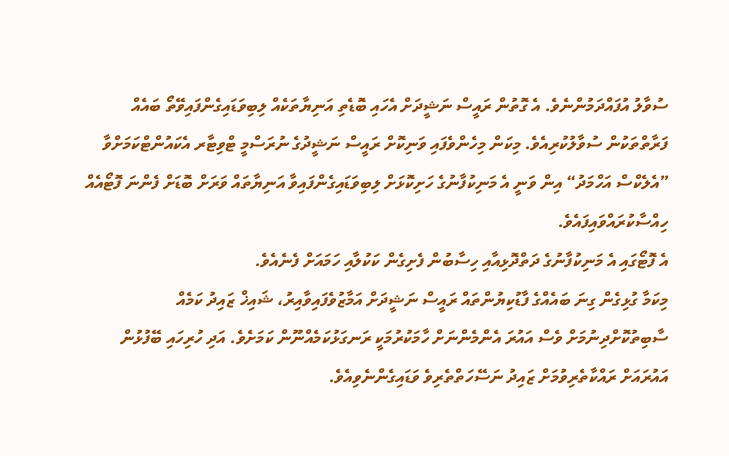ސުވާލު އުފައްދަމުންނެވެ. އެ ގޮތުން ރައީސް ނަޝީދަށް އެހައި ބޮޑެތި އަނިޔާތަކެއް ލިބިވަޑައިގެންފައިވޭތޯ ބައެއް ފަރާތްތަކުން ސުވާލުކުރިއެވެ. މިކަން މިހެންވެފައި ވަނިކޮށް ރައީސް ނަޝީދުގެ ނުރަސްމީ ޓްވިޓާރ އެކައުންޓްކަމަށްވާ ”އެލެކްސް އަހްމަދު“ އިން ވަނީ އެ މަނިކުފާނުގެ ހަށިކޮޅަށް ލިބިވަޑައިގެންފައިވާ އަނިޔާތައް ވަރަށް ބޮޑަށް ފެންނަ ފޮޓޯއެއް ހިއްސާކުރައްވައިފައެވެ.
އެ ފޮޓޯގައި އެ މަނިކުފާނުގެ ދަތްދޮޅިއާއި ހިސާބުން ފެށިގެން ކަކުލާއި ހަމައަށް ފެނެއެވެ.
މިކަމާ ގުޅިގެން ގިނަ ބައެއްގެ ފާޑުކިޔުންތައް ރައީސް ނަޝީދަށް އަމާޒުވެފައިވާއިރު، ޝައިޚް ޒައިދު ކަމެއް ސާބިތުކޮށްދިނުމަށް ވެސް އައުރަ އެންމެންނަށް ހާމަކުރުމަކީ ރަނގަޅުކަމެއްނޫން ކަމަށެވެ. އަދި ހުރިހައި ބޭފުޅުން އައުރައަށް ރައްކާތެރިވުމަށް ޒައިދު ނަސޭހަތްތެރިވެ ވަޑައިގެންނެވިއެވެ.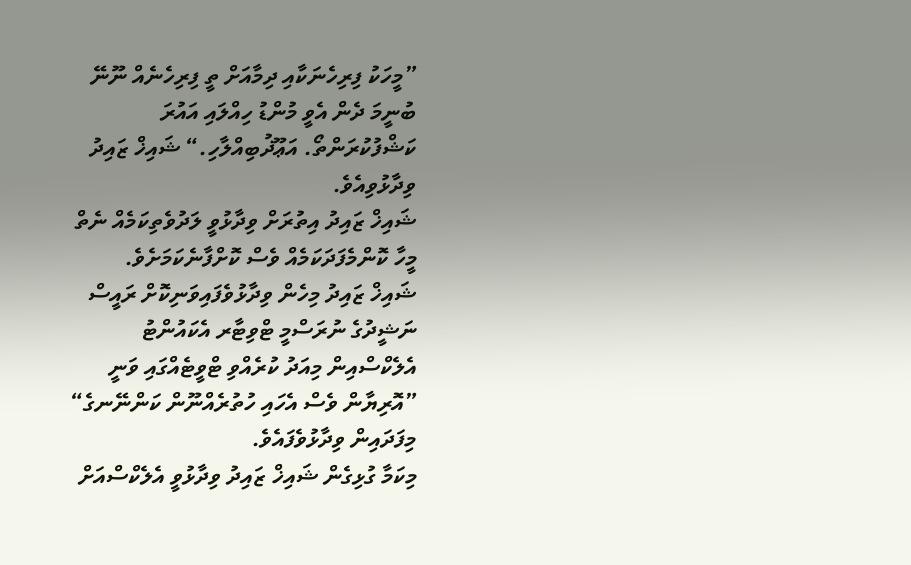”މީހަކު ފިރިހެނަކާއި ދިމާއަށް ތީ ފިރިހެނެއް ނޫނޭ ބުނީމަ ދެން އެވީ މުންޑު ހިއްލައި އައުރަ ކަޝްފުކުރަންތޯ. އަޢޫޛުބިއްލާހި.“ ޝައިޚް ޒައިދު ވިދާޅުވިއެވެ.
ޝައިޚް ޒައިދު އިތުރަށް ވިދާޅުވީ ލަދުވެތިކަމެއް ނެތް މީހާ ކޮންމެފަދަކަމެއް ވެސް ކޮށްފާނެކަމަށެވެ.
ޝައިޚް ޒައިދު މިހެން ވިދާޅުވެފައިވަނިކޮށް ރައީސް ނަޝީދުގެ ނުރަސްމީ ޓްވިޓާރ އެކައުންޓު އެލެކްސްއިން މިއަދު ކުރެއްވި ޓްވީޓެއްގައި ވަނީ ”އޮރިޔާން ވެސް އެހައި ހުތުރެއްނޫން ކަންނޭނގެ“ މިފަދައިން ވިދާޅުވެފައެވެ.
މިކަމާ ގުޅިގެން ޝައިޚް ޒައިދު ވިދާޅުވީ އެލެކްސްއަށް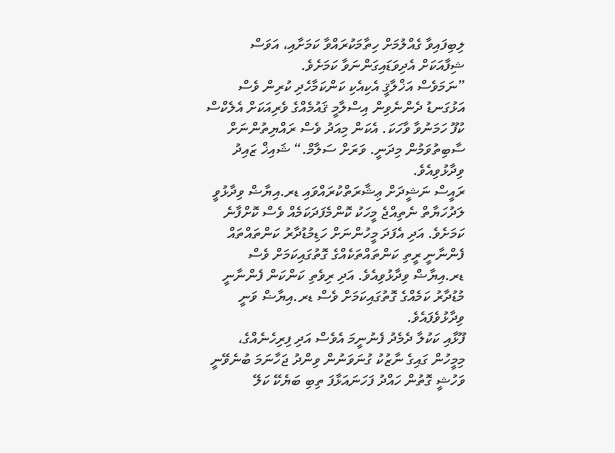ލިބިފައިވާ ގެއްލުމަށް ހިތާމަކުރައްވާ ކަމަށާއި، އަވަސް ޝިފާއަކަށް އެދިވަޑައިގަންނަވާ ކަމަށެވެ.
”ނަމަވެސް އަޚްލާޤީ އެކިއެކި ކަންކަމާހެދި ކުރިން ވެސް އަޅުގަނޑު ދެންނެވިން އިސްލާމީ ޤައުމެއްގެ ވެރިއަކަށް އެލެކްސް ކުފޫ ހަމަނުވާ ވާހަކަ. އެކަން މިއަދު ވެސް ރައްޔިތުންނަށް ސާބިތުވަމުން މިދަނީ. ވަރަށް ސަލާމް.“ ޝައިޚް ޒައިދު ވިދާޅުވިއެވެ.
ރައީސް ނަޝީދަށް ޢިޝާރަތްކުރައްވައި ޑރ.އިޔާޟް ވިދާޅުވީ ލަދުހަޔާތް ނެތިއްޖެ މީހަކު ކޮންމެފަދަކަމެއް ވެސް ކޮށްފާނެ ކަމަށެވެ. އަދި އެފަދަ މީހުންނަށް ހަޑިމުޑުދާރު ކަންތައްތައް ފެންނާނީ ރީތި ކަންތައްތަކެއްގެ ގޮތުގައިކަމަށް ވެސް ޑރ.އިޔާޟް ވިދާޅުވިއެވެ. އަދި ރިވެތި ކަންކަން ފެންނާނީ މުޑުދާރު ކަމެއްގެ ގޮތުގައިކަމަށް ވެސް ޑރ.އިޔާޟް ވަނީ ވިދާޅުވެފައެވެ.
ފޫޅާއި ކަކުލާ ދެމެދު ފެނުނީމަ އެވެސް އަދި ފިރިހެނެއްގެ، މިމީހުން ގައިގެ ނާޒުކު ގުނަވަނުން ވިންދު ޖަހާނަމަ ބުނެވޭނީ ވަހުޝީ ގޮތުން ހައްދު ފަހަނައަޅާފަ ތިބި ބަޔެކޭ ކަލޭ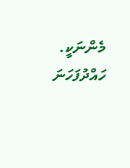މެންނަކީ.
ހައްދުފަހަނަ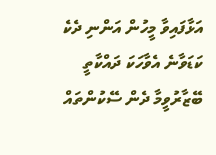އަޅާފައިވާ މީހުން އަންނި ދެކެ ކަޑަވާނެ އެވާހަކަ ދައްކާތީ ބޭޒާރުވީމާ ދެން ސޭކުންތައް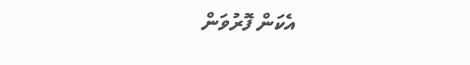އެކަން ފޮރުވަން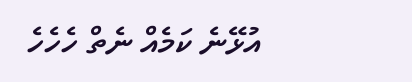އުޅޭނެ ކަމެއް ނެތް ހެހެހެ